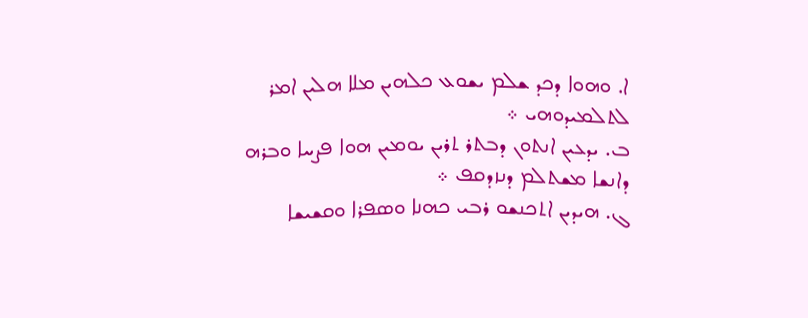ܐ. ܘܗܘܐ ܕܟܕ ܫܠܡ ܝܫܘܥ ܟܠܗܝܢ ܡܠܐ ܗܠܝܢ ܐܡܪ ܠܬܠܡܝܕܘܗܝ ܀
ܒ. ܝܕܥܝܢ ܐܢܬܘܢ ܕܒܬܪ ܬܪܝܢ ܝܘܡܝܢ ܗܘܐ ܦܨܚܐ ܘܒܪܗ ܕܐܢܫܐ ܡܫܬܠܡ ܕܢܙܕܩܦ ܀
ܓ. ܗܝܕܝܢ ܐܬܟܢܫܘ ܪܒܝ ܟܗܢܐ ܘܤܦܪܐ ܘܩܫܝܫܐ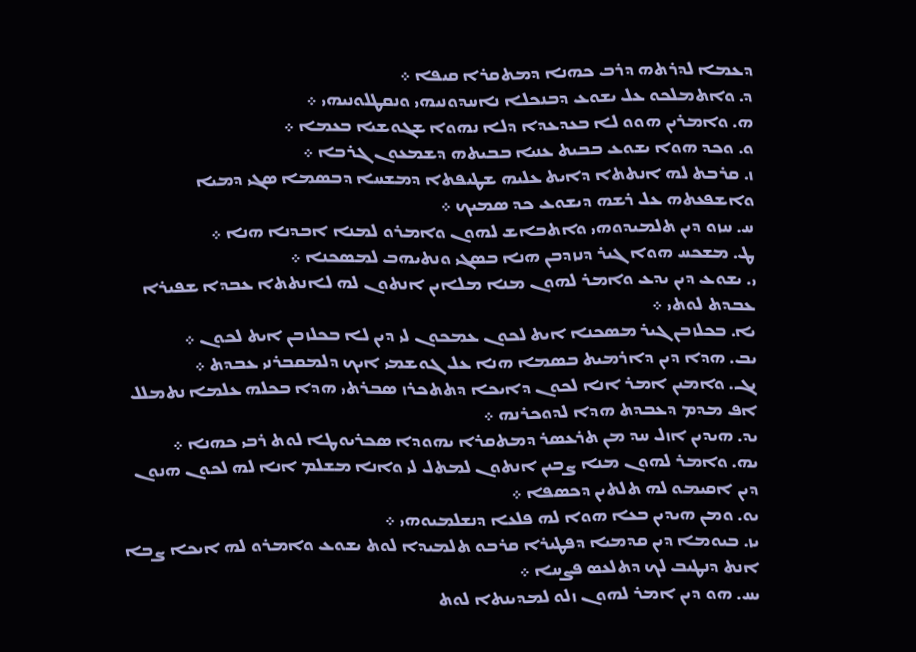ܕܥܡܐ ܠܕܪܬܗ ܕܪܒ ܟܗܢܐ ܕܡܬܩܪܐ ܩܝܦܐ ܀
ܕ. ܘܐܬܡܠܟܘ ܥܠ ܝܫܘܥ ܕܒܢܟܠܐ ܢܐܚܕܘܢܝܗܝ ܘܢܩܛܠܘܢܝܗܝ ܀
ܗ. ܘܐܡܪܝܢ ܗܘܘ ܠܐ ܒܥܕܥܕܐ ܕܠܐ ܢܗܘܐ ܫܓܘܫܝܐ ܒܥܡܐ ܀
ܘ. ܘܟܕ ܗܘܐ ܝܫܘܥ ܒܒܝܬ ܥܢܝܐ ܒܒܝܬܗ ܕܫܡܥܘܢ ܓܪܒܐ ܀
ܙ. ܩܪܒܬ ܠܗ ܐܢܬܬܐ ܕܐܝܬ ܥܠܝܗ ܫܛܝܦܬܐ ܕܡܫܚܐ ܕܒܤܡܐ ܤܓܝ ܕܡܝܐ ܘܐܫܦܥܬܗ ܥܠ ܪܫܗ ܕܝܫܘܥ ܟܕ ܤܡܝܟ ܀
ܚ. ܚܙܘ ܕܝܢ ܬܠܡܝܕܘܗܝ ܘܐܬܒܐܫ ܠܗܘܢ ܘܐܡܪܘ ܠܡܢܐ ܐܒܕܢܐ ܗܢܐ ܀
ܛ. ܡܫܟܚ ܗܘܐ ܓܝܪ ܕܢܙܕܒܢ ܗܢܐ ܒܤܓܝ ܘܢܬܝܗܒ ܠܡܤܟܢܐ ܀
ܝ. ܝܫܘܥ ܕܝܢ ܝܕܥ ܘܐܡܪ ܠܗܘܢ ܡܢܐ ܡܠܐܝܢ ܐܢܬܘܢ ܠܗ ܠܐܢܬܬܐ ܥܒܕܐ ܫܦܝܪܐ ܥܒܕܬ ܠܘܬܝ ܀
ܝܐ. ܒܟܠܙܒܢ ܓܝܪ ܡܤܟܢܐ ܐܝܬ ܠܟܘܢ ܥܡܟܘܢ ܠܝ ܕܝܢ ܠܐ ܒܟܠܙܒܢ ܐܝܬ ܠܟܘܢ ܀
ܝܒ. ܗܕܐ ܕܝܢ ܕܐܪܡܝܬ ܒܤܡܐ ܗܢܐ ܥܠ ܓܘܫܡܝ ܐܝܟ ܕܠܡܩܒܪܢܝ ܥܒܕܬ ܀
ܝܓ. ܘܐܡܝܢ ܐܡܪ ܐܢܐ ܠܟܘܢ ܕܐܝܟܐ ܕܬܬܟܪܙ ܤܒܪܬܝ ܗܕܐ ܒܟܠܗ ܥܠܡܐ ܢܬܡܠܠ ܐܦ ܡܕܡ ܕܥܒܕܬ ܗܕܐ ܠܕܘܟܪܢܗ ܀
ܝܕ. ܗܝܕܝܢ ܐܙܠ ܚܕ ܡܢ ܬܪܥܤܪ ܕܡܬܩܪܐ ܝܗܘܕܐ ܤܟܪܝܘܛܐ ܠܘܬ ܪܒܝ ܟܗܢܐ ܀
ܝܗ. ܘܐܡܪ ܠܗܘܢ ܡܢܐ ܨܒܝܢ ܐܢܬܘܢ ܠܡܬܠ ܠܝ ܘܐܢܐ ܡܫܠܡ ܐܢܐ ܠܗ ܠܟܘܢ ܗܢܘܢ ܕܝܢ ܐܩܝܡܘ ܠܗ ܬܠܬܝܢ ܕܟܤܦܐ ܀
ܝܘ. ܘܡܢ ܗܝܕܝܢ ܒܥܐ ܗܘܐ ܠܗ ܦܠܥܐ ܕܢܫܠܡܝܘܗܝ ܀
ܝܙ. ܒܝܘܡܐ ܕܝܢ ܩܕܡܝܐ ܕܦܛܝܪܐ ܩܪܒܘ ܬܠܡܝܕܐ ܠܘܬ ܝܫܘܥ ܘܐܡܪܘ ܠܗ ܐܝܟܐ ܨܒܐ ܐܢܬ ܕܢܛܝܒ ܠܟ ܕܬܠܥܤ ܦܨܚܐ ܀
ܝܚ. ܗܘ ܕܝܢ ܐܡܪ ܠܗܘܢ ܙܠܘ ܠܡܕܝܢܬܐ ܠܘܬ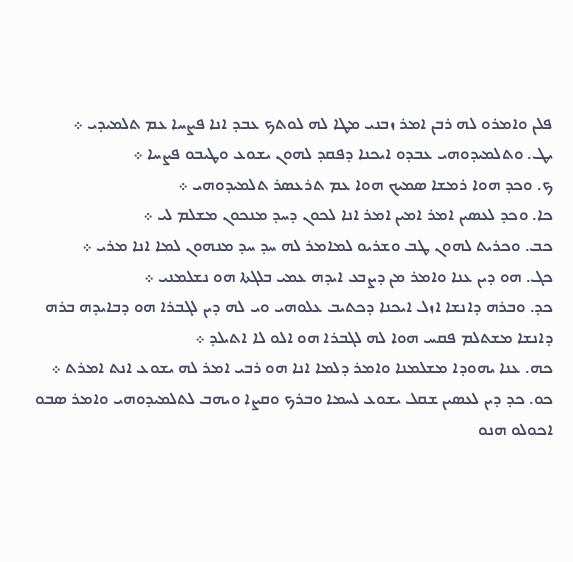ܦܠܢ ܘܐܡܪܘ ܠܗ ܪܒܢ ܐܡܪ ܙܒܢܝ ܡܛܐ ܠܗ ܠܘܬܟ ܥܒܕ ܐܢܐ ܦܨܚܐ ܥܡ ܬܠܡܝܕܝ ܀
ܝܛ. ܘܬܠܡܝܕܘܗܝ ܥܒܕܘ ܐܝܟܢܐ ܕܦܩܕ ܠܗܘܢ ܝܫܘܥ ܘܛܝܒܘ ܦܨܚܐ ܀
ܟ. ܘܟܕ ܗܘܐ ܪܡܫܐ ܤܡܝܟ ܗܘܐ ܥܡ ܬܪܥܤܪ ܬܠܡܝܕܘܗܝ ܀
ܟܐ. ܘܟܕ ܠܥܤܝܢ ܐܡܪ ܐܡܝܢ ܐܡܪ ܐܢܐ ܠܟܘܢ ܕܚܕ ܡܢܟܘܢ ܡܫܠܡ ܠܝ ܀
ܟܒ. ܘܟܪܝܬ ܠܗܘܢ ܛܒ ܘܫܪܝܘ ܠܡܐܡܪ ܠܗ ܚܕ ܚܕ ܡܢܗܘܢ ܠܡܐ ܐܢܐ ܡܪܝ ܀
ܟܓ. ܗܘ ܕܝܢ ܥܢܐ ܘܐܡܪ ܡܢ ܕܨܒܥ ܐܝܕܗ ܥܡܝ ܒܠܓܬܐ ܗܘ ܢܫܠܡܢܝ ܀
ܟܕ. ܘܒܪܗ ܕܐܢܫܐ ܐܙܠ ܐܝܟܢܐ ܕܟܬܝܒ ܥܠܘܗܝ ܘܝ ܠܗ ܕܝܢ ܠܓܒܪܐ ܗܘ ܕܒܐܝܕܗ ܒܪܗ ܕܐܢܫܐ ܡܫܬܠܡ ܦܩܚ ܗܘܐ ܠܗ ܠܓܒܪܐ ܗܘ ܐܠܘ ܠܐ ܐܬܝܠܕ ܀
ܟܗ. ܥܢܐ ܝܗܘܕܐ ܡܫܠܡܢܐ ܘܐܡܪ ܕܠܡܐ ܐܢܐ ܗܘ ܪܒܝ ܐܡܪ ܠܗ ܝܫܘܥ ܐܢܬ ܐܡܪܬ ܀
ܟܘ. ܟܕ ܕܝܢ ܠܥܤܝܢ ܫܩܠ ܝܫܘܥ ܠܚܡܐ ܘܒܪܟ ܘܩܨܐ ܘܝܗܒ ܠܬܠܡܝܕܘܗܝ ܘܐܡܪ ܤܒܘ ܐܟܘܠܘ ܗܢܘ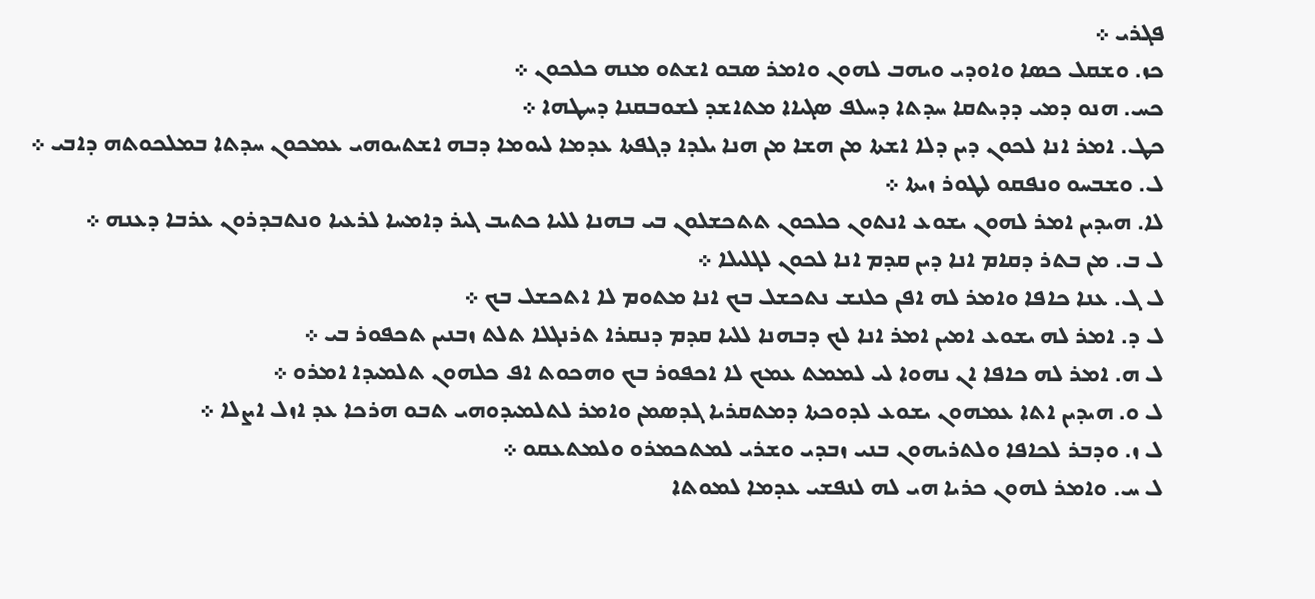ܦܓܪܝ ܀
ܟܙ. ܘܫܩܠ ܟܤܐ ܘܐܘܕܝ ܘܝܗܒ ܠܗܘܢ ܘܐܡܪ ܤܒܘ ܐܫܬܘ ܡܢܗ ܟܠܟܘܢ ܀
ܟܚ. ܗܢܘ ܕܡܝ ܕܕܝܬܩܐ ܚܕܬܐ ܕܚܠܦ ܤܓܝܐܐ ܡܬܐܫܕ ܠܫܘܒܩܢܐ ܕܚܛܗܐ ܀
ܟܛ. ܐܡܪ ܐܢܐ ܠܟܘܢ ܕܝܢ ܕܠܐ ܐܫܬܐ ܡܢ ܗܫܐ ܡܢ ܗܢܐ ܝܠܕܐ ܕܓܦܬܐ ܥܕܡܐ ܠܝܘܡܐ ܕܒܗ ܐܫܬܝܘܗܝ ܥܡܟܘܢ ܚܕܬܐ ܒܡܠܟܘܬܗ ܕܐܒܝ ܀
ܠ. ܘܫܒܚܘ ܘܢܦܩܘ ܠܛܘܪ ܙܝܬܐ ܀
ܠܐ. ܗܝܕܝܢ ܐܡܪ ܠܗܘܢ ܝܫܘܥ ܐܢܬܘܢ ܟܠܟܘܢ ܬܬܟܫܠܘܢ ܒܝ ܒܗܢܐ ܠܠܝܐ ܟܬܝܒ ܓܝܪ ܕܐܡܚܐ ܠܪܥܝܐ ܘܢܬܒܕܪܘܢ ܥܪܒܐ ܕܥܢܗ ܀
ܠ ܒ. ܡܢ ܒܬܪ ܕܩܐܡ ܐܢܐ ܕܝܢ ܩܕܡ ܐܢܐ ܠܟܘܢ ܠܓܠܝܠܐ ܀
ܠ ܓ. ܥܢܐ ܟܐܦܐ ܘܐܡܪ ܠܗ ܐܦܢ ܟܠܢܫ ܢܬܟܫܠ ܒܟ ܐܢܐ ܡܬܘܡ ܠܐ ܐܬܟܫܠ ܒܟ ܀
ܠ ܕ. ܐܡܪ ܠܗ ܝܫܘܥ ܐܡܝܢ ܐܡܪ ܐܢܐ ܠܟ ܕܒܗܢܐ ܠܠܝܐ ܩܕܡ ܕܢܩܪܐ ܬܪܢܓܠܐ ܬܠܬ ܙܒܢܝܢ ܬܟܦܘܪ ܒܝ ܀
ܠ ܗ. ܐܡܪ ܠܗ ܟܐܦܐ ܐܢ ܢܗܘܐ ܠܝ ܠܡܡܬ ܥܡܟ ܠܐ ܐܟܦܘܪ ܒܟ ܘܗܟܘܬ ܐܦ ܟܠܗܘܢ ܬܠܡܝܕܐ ܐܡܪܘ ܀
ܠ ܘ. ܗܝܕܝܢ ܐܬܐ ܥܡܗܘܢ ܝܫܘܥ ܠܕܘܟܬܐ ܕܡܬܩܪܝܐ ܓܕܤܡܢ ܘܐܡܪ ܠܬܠܡܝܕܘܗܝ ܬܒܘ ܗܪܟܐ ܥܕ ܐܙܠ ܐܨܠܐ ܀
ܠ ܙ. ܘܕܒܪ ܠܟܐܦܐ ܘܠܬܪܝܗܘܢ ܒܢܝ ܙܒܕܝ ܘܫܪܝ ܠܡܬܟܡܪܘ ܘܠܡܬܥܩܘ ܀
ܠ ܚ. ܘܐܡܪ ܠܗܘܢ ܟܪܝܐ ܗܝ ܠܗ ܠܢܦܫܝ ܥܕܡܐ ܠܡܘܬܐ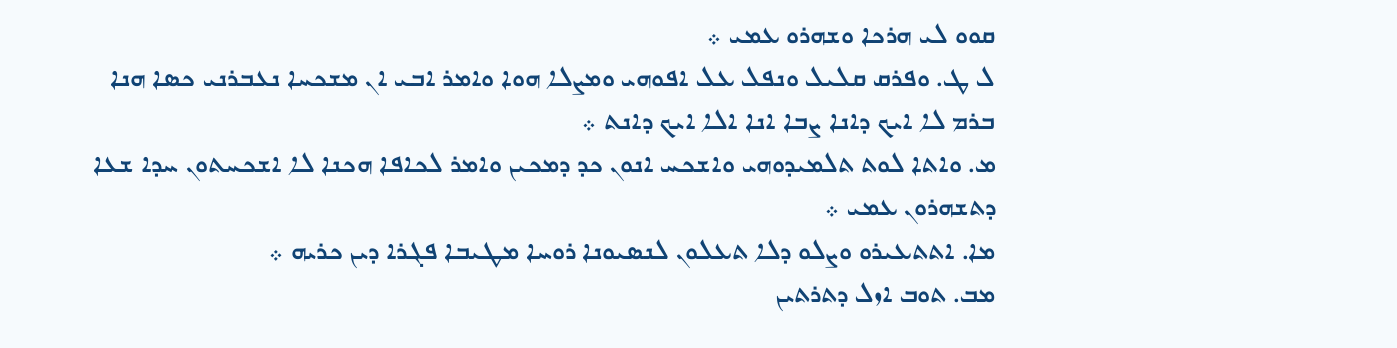ܩܘܘ ܠܝ ܗܪܟܐ ܘܫܗܪܘ ܥܡܝ ܀
ܠ ܛ. ܘܦܪܩ ܩܠܝܠ ܘܢܦܠ ܥܠ ܐܦܘܗܝ ܘܡܨܠܐ ܗܘܐ ܘܐܡܪ ܐܒܝ ܐܢ ܡܫܟܚܐ ܢܥܒܪܢܝ ܟܤܐ ܗܢܐ ܒܪܡ ܠܐ ܐܝܟ ܕܐܢܐ ܨܒܐ ܐܢܐ ܐܠܐ ܐܝܟ ܕܐܢܬ ܀
ܡ. ܘܐܬܐ ܠܘܬ ܬܠܡܝܕܘܗܝ ܘܐܫܟܚ ܐܢܘܢ ܟܕ ܕܡܟܝܢ ܘܐܡܪ ܠܟܐܦܐ ܗܟܢܐ ܠܐ ܐܫܟܚܬܘܢ ܚܕܐ ܫܥܐ ܕܬܫܗܪܘܢ ܥܡܝ ܀
ܡܐ. ܐܬܬܥܝܪܘ ܘܨܠܘ ܕܠܐ ܬܥܠܘܢ ܠܢܤܝܘܢܐ ܪܘܚܐ ܡܛܝܒܐ ܦܓܪܐ ܕܝܢ ܟܪܝܗ ܀
ܡܒ. ܬܘܒ ܐܙܠ ܕܬܪܬܝܢ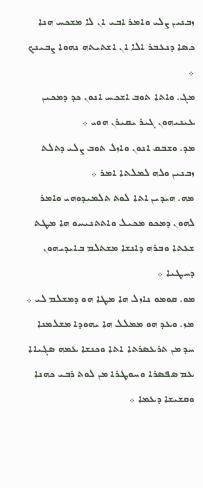ܙܒܢܝܢ ܨܠܝ ܘܐܡܪ ܐܒܝ ܐܢ ܠܐ ܡܫܟܚ ܗܢܐ ܟܤܐ ܕܢܥܒܪ ܐܠܐ ܐܢ ܐܫܬܝܬܗ ܢܗܘܐ ܨܒܝܢܟ ܀
ܡܓ. ܘܐܬܐ ܬܘܒ ܐܫܟܚ ܐܢܘܢ ܟܕ ܕܡܟܝܢ ܥܝܢܝܗܘܢ ܓܝܪ ܝܩܝܪܢ ܗܘܝ ܀
ܡܕ. ܘܫܒܩ ܐܢܘܢ ܘܐܙܠ ܬܘܒ ܨܠܝ ܕܬܠܬ ܙܒܢܝܢ ܘܠܗ ܠܡܠܬܐ ܐܡܪ ܀
ܡܗ. ܗܝܕܝܢ ܐܬܐ ܠܘܬ ܬܠܡܝܕܘܗܝ ܘܐܡܪ ܠܗܘܢ ܕܡܟܘ ܡܟܝܠ ܘܐܬܬܢܝܚܘ ܗܐ ܡܛܬ ܫܥܬܐ ܘܒܪܗ ܕܐܢܫܐ ܡܫܬܠܡ ܒܐܝܕܝܗܘܢ ܕܚܛܝܐ ܀
ܡܘ. ܩܘܡܘ ܢܐܙܠ ܗܐ ܡܛܐ ܗܘ ܕܡܫܠܡ ܠܝ ܀
ܡܙ. ܘܥܕ ܗܘ ܡܡܠܠ ܗܐ ܝܗܘܕܐ ܡܫܠܡܢܐ ܚܕ ܡܢ ܬܪܥܤܪܬܐ ܐܬܐ ܘܟܢܫܐ ܥܡܗ ܤܓܝܐܐ ܥܡ ܤܦܤܪܐ ܘܚܘܛܪܐ ܡܢ ܠܘܬ ܪܒܝ ܟܗܢܐ ܘܩܫܝܫܐ ܕܥܡܐ ܀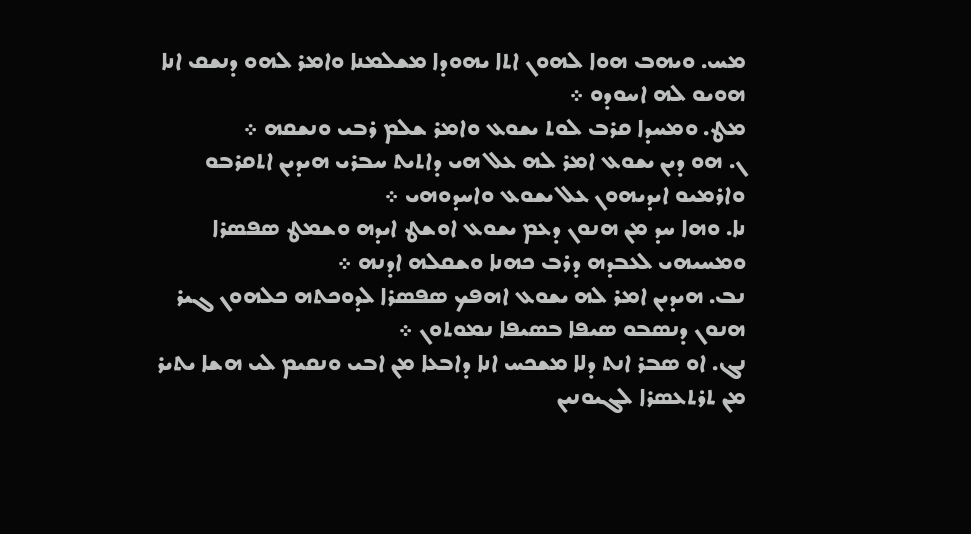ܡܚ. ܘܝܗܒ ܗܘܐ ܠܗܘܢ ܐܬܐ ܝܗܘܕܐ ܡܫܠܡܢܐ ܘܐܡܪ ܠܗܘ ܕܢܫܩ ܐܢܐ ܗܘܝܘ ܠܗ ܐܚܘܕܘ ܀
ܡܛ. ܘܡܚܕܐ ܩܪܒ ܠܘܬ ܝܫܘܥ ܘܐܡܪ ܫܠܡ ܪܒܝ ܘܢܫܩܗ ܀
ܢ. ܗܘ ܕܝܢ ܝܫܘܥ ܐܡܪ ܠܗ ܥܠ ܗܝ ܕܐܬܝܬ ܚܒܪܝ ܗܝܕܝܢ ܐܬܩܪܒܘ ܘܐܪܡܝܘ ܐܝܕܝܗܘܢ ܥܠ ܝܫܘܥ ܘܐܚܕܘܗܝ ܀
ܢܐ. ܘܗܐ ܚܕ ܡܢ ܗܢܘܢ ܕܥܡ ܝܫܘܥ ܐܘܫܛ ܐܝܕܗ ܘܫܡܛ ܤܦܤܪܐ ܘܡܚܝܗܝ ܠܥܒܕܗ ܕܪܒ ܟܗܢܐ ܘܫܩܠܗ ܐܕܢܗ ܀
ܢܒ. ܗܝܕܝܢ ܐܡܪ ܠܗ ܝܫܘܥ ܐܗܦܟ ܤܦܤܪܐ ܠܕܘܟܬܗ ܟܠܗܘܢ ܓܝܪ ܗܢܘܢ ܕܢܤܒܘ ܤܝܦܐ ܒܤܝܦܐ ܢܡܘܬܘܢ ܀
ܢܓ. ܐܘ ܤܒܪ ܐܢܬ ܕܠܐ ܡܫܟܚ ܐܢܐ ܕܐܒܥܐ ܡܢ ܐܒܝ ܘܢܩܝܡ ܠܝ ܗܫܐ ܝܬܝܪ ܡܢ ܬܪܬܥܤܪܐ ܠܓܝܘܢܝܢ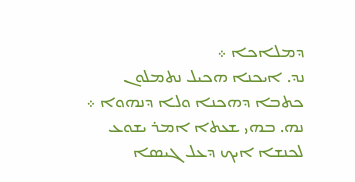ܕܡܠܐܟܐ ܀
ܢܕ. ܐܝܟܢܐ ܗܟܝܠ ܢܬܡܠܘܢ ܟܬܒܐ ܕܗܟܢܐ ܘܠܐ ܕܢܗܘܐ ܀
ܢܗ. ܒܗܝ ܫܥܬܐ ܐܡܪ ܝܫܘܥ ܠܟܢܫܐ ܐܝܟ ܕܥܠ ܓܝܤܐ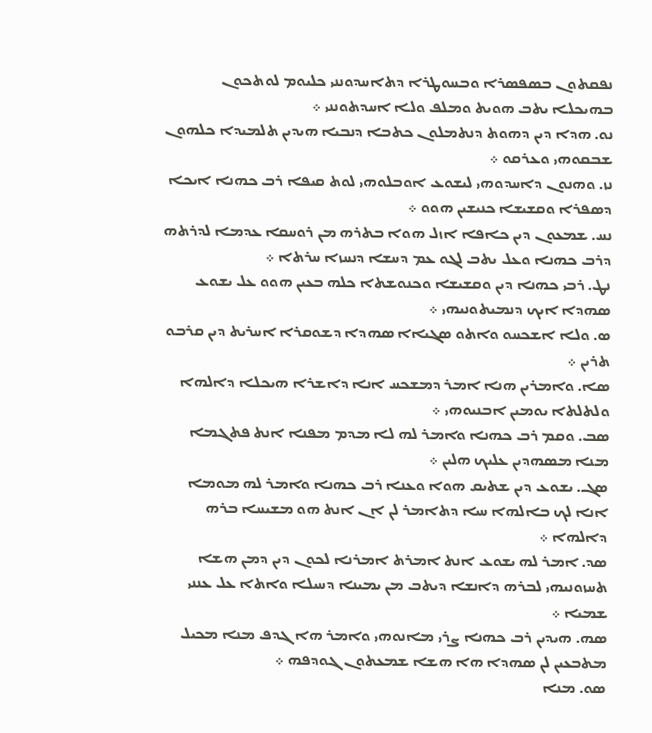ܢܦܩܬܘܢ ܒܤܦܤܪܐ ܘܒܚܘܛܪܐ ܕܬܐܚܕܘܢܢܝ ܟܠܝܘܡ ܠܘܬܟܘܢ ܒܗܝܟܠܐ ܝܬܒ ܗܘܝܬ ܘܡܠܦ ܘܠܐ ܐܚܕܬܘܢܢܝ ܀
ܢܘ. ܗܕܐ ܕܝܢ ܕܗܘܬ ܕܢܬܡܠܘܢ ܟܬܒܐ ܕܢܒܝܐ ܗܝܕܝܢ ܬܠܡܝܕܐ ܟܠܗܘܢ ܫܒܩܘܗܝ ܘܥܪܩܘ ܀
ܢܙ. ܘܗܢܘܢ ܕܐܚܕܘܗܝ ܠܝܫܘܥ ܐܘܒܠܘܗܝ ܠܘܬ ܩܝܦܐ ܪܒ ܟܗܢܐ ܐܝܟܐ ܕܤܦܪܐ ܘܩܫܝܫܐ ܟܢܝܫܝܢ ܗܘܘ ܀
ܢܚ. ܫܡܥܘܢ ܕܝܢ ܟܐܦܐ ܐܙܠ ܗܘܐ ܒܬܪܗ ܡܢ ܪܘܚܩܐ ܥܕܡܐ ܠܕܪܬܗ ܕܪܒ ܟܗܢܐ ܘܥܠ ܝܬܒ ܠܓܘ ܥܡ ܕܚܫܐ ܕܢܚܙܐ ܚܪܬܐ ܀
ܢܛ. ܪܒܝ ܟܗܢܐ ܕܝܢ ܘܩܫܝܫܐ ܘܟܢܘܫܬܐ ܟܠܗ ܒܥܝܢ ܗܘܘ ܥܠ ܝܫܘܥ ܤܗܕܐ ܐܝܟ ܕܢܡܝܬܘܢܝܗܝ ܀
ܣ. ܘܠܐ ܐܫܟܚܘ ܘܐܬܘ ܤܓܝܐܐ ܤܗܕܐ ܕܫܘܩܪܐ ܐܚܪܝܬ ܕܝܢ ܩܪܒܘ ܬܪܝܢ ܀
ܣܐ. ܘܐܡܪܝܢ ܗܢܐ ܐܡܪ ܕܡܫܟܚ ܐܢܐ ܕܐܫܪܐ ܗܝܟܠܐ ܕܐܠܗܐ ܘܠܬܠܬܐ ܝܘܡܝܢ ܐܒܢܝܘܗܝ ܀
ܣܒ. ܘܩܡ ܪܒ ܟܗܢܐ ܘܐܡܪ ܠܗ ܠܐ ܡܕܡ ܡܦܢܐ ܐܢܬ ܦܬܓܡܐ ܡܢܐ ܡܤܗܕܝܢ ܥܠܝܟ ܗܠܝܢ ܀
ܣܓ. ܝܫܘܥ ܕܝܢ ܫܬܝܩ ܗܘܐ ܘܥܢܐ ܪܒ ܟܗܢܐ ܘܐܡܪ ܠܗ ܡܘܡܐ ܐܢܐ ܠܟ ܒܐܠܗܐ ܚܝܐ ܕܬܐܡܪ ܠܢ ܐܢ ܐܢܬ ܗܘ ܡܫܝܚܐ ܒܪܗ ܕܐܠܗܐ ܀
ܣܕ. ܐܡܪ ܠܗ ܝܫܘܥ ܐܢܬ ܐܡܪܬ ܐܡܪܢܐ ܠܟܘܢ ܕܝܢ ܕܡܢ ܗܫܐ ܬܚܙܘܢܝܗܝ ܠܒܪܗ ܕܐܢܫܐ ܕܝܬܒ ܡܢ ܝܡܝܢܐ ܕܚܝܠܐ ܘܐܬܐ ܥܠ ܥܢܢܝ ܫܡܝܐ ܀
ܣܗ. ܗܝܕܝܢ ܪܒ ܟܗܢܐ ܨܪܝ ܡܐܢܘܗܝ ܘܐܡܪ ܗܐ ܓܕܦ ܡܢܐ ܡܟܝܠ ܡܬܒܥܝܢ ܠܢ ܤܗܕܐ ܗܐ ܗܫܐ ܫܡܥܬܘܢ ܓܘܕܦܗ ܀
ܣܘ. ܡܢܐ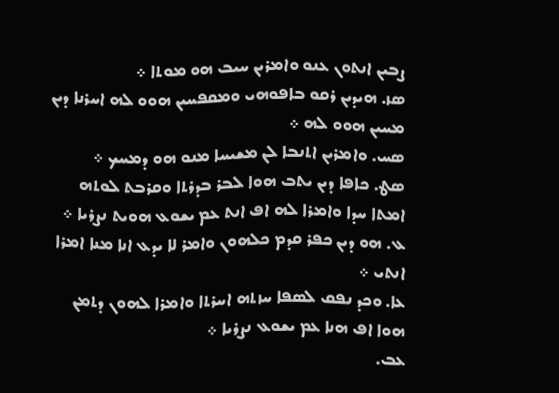ܨܒܝܢ ܐܢܬܘܢ ܥܢܘ ܘܐܡܪܝܢ ܚܝܒ ܗܘ ܡܘܬܐ ܀
ܣܙ. ܗܝܕܝܢ ܪܩܘ ܒܐܦܘܗܝ ܘܡܩܦܚܝܢ ܗܘܘ ܠܗ ܐܚܪܢܐ ܕܝܢ ܡܚܝܢ ܗܘܘ ܠܗ ܀
ܣܚ. ܘܐܡܪܝܢ ܐܬܢܒܐ ܠܢ ܡܫܝܚܐ ܡܢܘ ܗܘ ܕܡܚܟ ܀
ܣܛ. ܟܐܦܐ ܕܝܢ ܝܬܒ ܗܘܐ ܠܒܪ ܒܕܪܬܐ ܘܩܪܒܬ ܠܘܬܗ ܐܡܬܐ ܚܕܐ ܘܐܡܪܐ ܠܗ ܐܦ ܐܢܬ ܥܡ ܝܫܘܥ ܗܘܝܬ ܢܨܪܝܐ ܀
ܥ. ܗܘ ܕܝܢ ܟܦܪ ܩܕܡ ܟܠܗܘܢ ܘܐܡܪ ܠܐ ܝܕܥ ܐܢܐ ܡܢܐ ܐܡܪܐ ܐܢܬܝ ܀
ܥܐ. ܘܟܕ ܢܦܩ ܠܤܦܐ ܚܙܬܗ ܐܚܪܬܐ ܘܐܡܪܐ ܠܗܘܢ ܕܬܡܢ ܗܘܐ ܐܦ ܗܢܐ ܥܡ ܝܫܘܥ ܢܨܪܝܐ ܀
ܥܒ.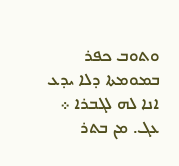ܘܬܘܒ ܟܦܪ ܒܡܘܡܬܐ ܕܠܐ ܝܕܥ ܐܢܐ ܠܗ ܠܓܒܪܐ ܀
ܥܓ. ܡܢ ܒܬܪ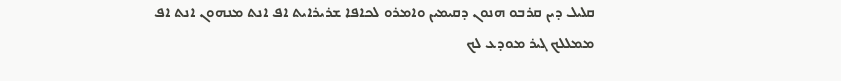ܩܠܝܠ ܕܝܢ ܩܪܒܘ ܗܢܘܢ ܕܩܝܡܝܢ ܘܐܡܪܘ ܠܟܐܦܐ ܫܪܝܪܐܝܬ ܐܦ ܐܢܬ ܡܢܗܘܢ ܐܢܬ ܐܦ ܡܡܠܠܟ ܓܝܪ ܡܘܕܥ ܠܟ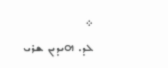܀
ܥܕ. ܗܝܕܝܢ ܫܪܝ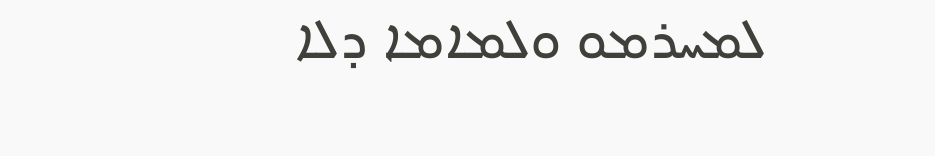ܠܡܚܪܡܘ ܘܠܡܐܡܐ ܕܠܐ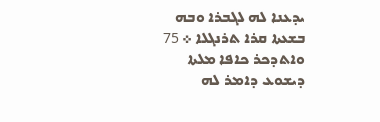ܝܕܥܢܐ ܠܗ ܠܓܒܪܐ ܘܒܗ ܒܫܥܬܐ ܩܪܐ ܬܪܢܓܠܐ ܀ 75 ܘܐܬܕܟܪ ܟܐܦܐ ܡܠܬܐ ܕܝܫܘܥ ܕܐܡܪ ܠܗ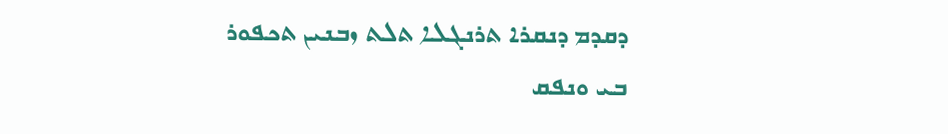ܕܩܕܡ ܕܢܩܪܐ ܬܪܢܓܠܐ ܬܠܬ ܙܒܢܝܢ ܬܟܦܘܪ ܒܝ ܘܢܦܩ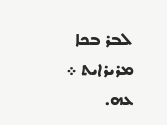ܠܒܪ ܒܟܐ ܡܪܝܪܐܝܬ ܀
ܥܗ.